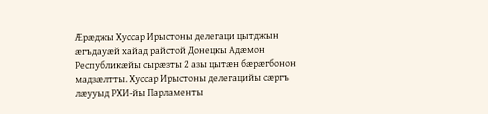Æрæджы Хуссар Ирыстоны делегаци цытджын æгъдауæй хайад райстой Донецкы Адæмон Республикæйы сырæзты 2 азы цытæн бæрæгбонон мадзæлтты. Хуссар Ирыстоны делегацийы сæргъ лæууыд РХИ-йы Парламенты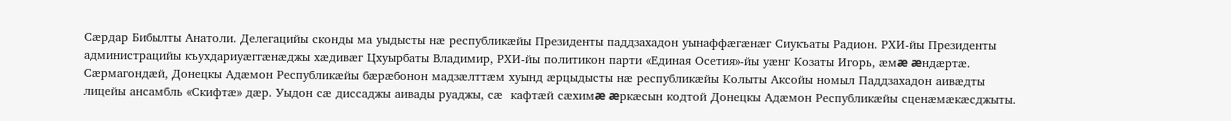Сæрдар Бибылты Анатоли. Делегацийы сконды ма уыдысты нæ республикæйы Президенты паддзахадон уынаффæгæнæг Сиукъаты Радион. РХИ-йы Президенты администрацийы къухдариуæггæнæджы хæдивæг Цхуырбаты Владимир, РХИ-йы политикон парти «Единая Осетия»-йы уæнг Козаты Игорь, æмæ æндæртæ. Сæрмагондæй, Донецкы Адæмон Республикæйы бæрæбонон мадзæлттæм хуынд æрцыдысты нæ республикæйы Колыты Аксойы номыл Паддзахадон аивæдты лицейы ансамбль «Скифтæ» дæр. Уыдон сæ диссаджы аивады руаджы, сæ  кафтæй сæхимæ æркæсын кодтой Донецкы Адæмон Республикæйы сценæмæкæсджыты.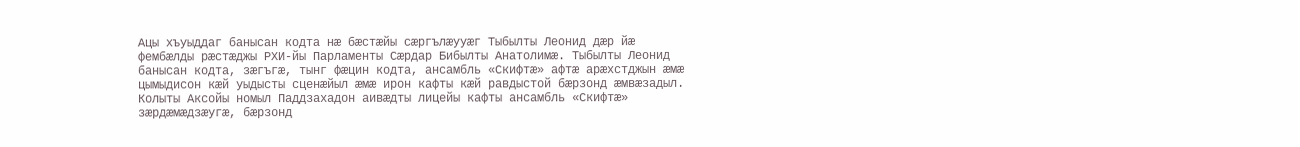Ацы хъуыддаг банысан кодта нæ бæстæйы сæргълæууæг Тыбылты Леонид дæр йæ фембæлды рæстæджы РХИ-йы Парламенты Сæрдар Бибылты Анатолимæ. Тыбылты Леонид банысан кодта, зæгъгæ, тынг фæцин кодта, ансамбль «Скифтæ» афтæ арæхстджын æмæ цымыдисон кæй уыдысты сценæйыл æмæ ирон кафты кæй равдыстой бæрзонд æмвæзадыл. Колыты Аксойы номыл Паддзахадон аивæдты лицейы кафты ансамбль «Скифтæ» зæрдæмæдзæугæ, бæрзонд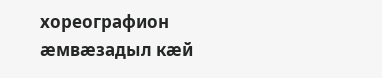хореографион æмвæзадыл кæй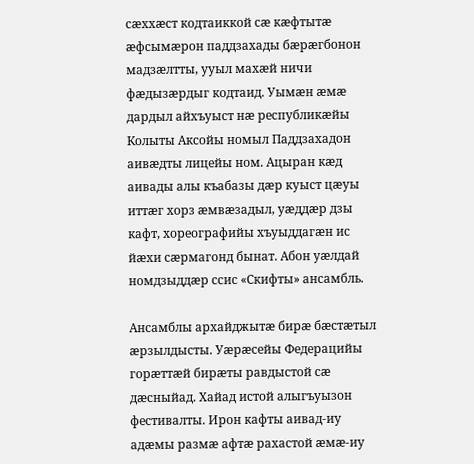сæххæст кодтаиккой сæ кæфтытæ æфсымæрон паддзахады бæрæгбонон мадзæлтты, ууыл махæй ничи фæдызæрдыг кодтаид. Уымæн æмæ дардыл айхъуыст нæ республикæйы Колыты Аксойы номыл Паддзахадон аивæдты лицейы ном. Ацыран кæд аивады алы къабазы дæр куыст цæуы иттæг хорз æмвæзадыл, уæддæр дзы кафт, хореографийы хъуыддагæн ис йæхи сæрмагонд бынат. Абон уæлдай номдзыддæр ссис «Скифты» ансамбль.

Ансамблы архайджытæ бирæ бæстæтыл æрзылдысты. Уæрæсейы Федерацийы горæттæй бирæты равдыстой сæ дæсныйад. Хайад истой алыгъуызон фестивалты. Ирон кафты аивад-иу адæмы размæ афтæ рахастой æмæ-иу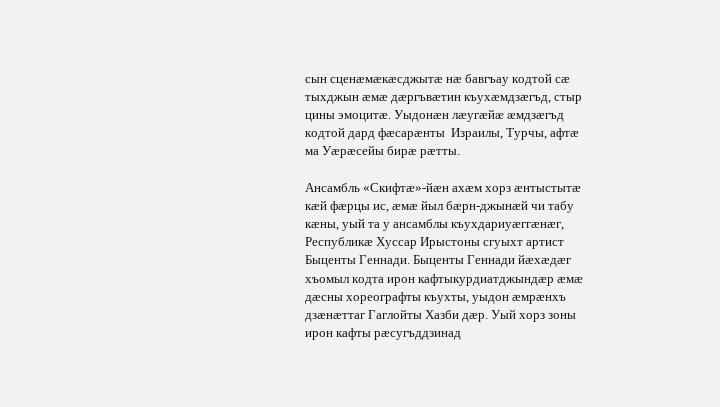сын сценæмæкæсджытæ нæ бавгъау кодтой сæ тыхджын æмæ дæргъвæтин къухæмдзæгъд, стыр цины эмоцитæ. Уыдонæн лæугæйæ æмдзæгъд кодтой дард фæсарæнты  Израилы, Турчы, афтæ ма Уæрæсейы бирæ рæтты.

Ансамбль «Скифтæ»-йæн ахæм хорз æнтыстытæ кæй фæрцы ис, æмæ йыл бæрн-джынæй чи табу кæны, уый та у ансамблы къухдариуæггæнæг, Республикæ Хуссар Ирыстоны сгуыхт артист Быценты Геннади. Быценты Геннади йæхæдæг хъомыл кодта ирон кафтыкурдиатджындæр æмæ дæсны хореографты къухты, уыдон æмрæнхъ дзæнæттаг Гаглойты Хазби дæр. Уый хорз зоны ирон кафты рæсугъддзинад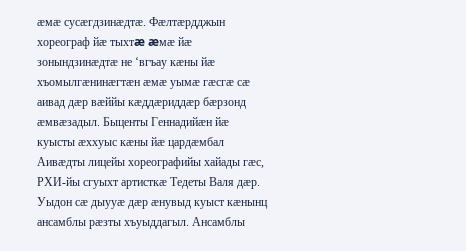æмæ сусæгдзинæдтæ. Фæлтæрдджын хореограф йæ тыхтæ æмæ йæ зонындзинæдтæ не ‘вгъау кæны йæ хъомылгæнинæгтæн æмæ уымæ гæсгæ сæ аивад дæр вæййы кæддæриддæр бæрзонд æмвæзадыл. Быценты Геннадийæн йæ куысты æххуыс кæны йæ цардæмбал Аивæдты лицейы хореографийы хайады гæс, РХИ-йы сгуыхт артисткæ Тедеты Валя дæр. Уыдон сæ дыууæ дæр æнувыд куыст кæнынц ансамблы рæзты хъуыддагыл. Ансамблы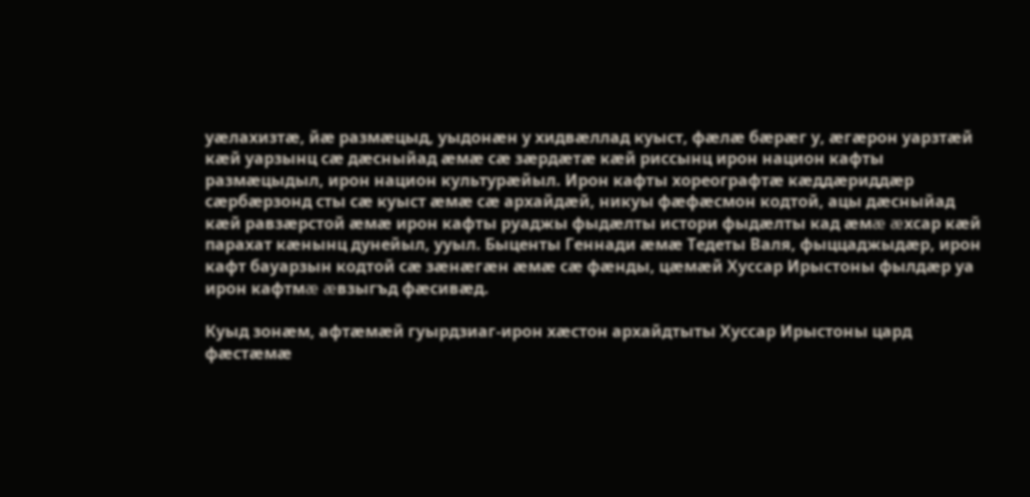уæлахизтæ, йæ размæцыд, уыдонæн у хидвæллад куыст, фæлæ бæрæг у, æгæрон уарзтæй кæй уарзынц сæ дæсныйад æмæ сæ зæрдæтæ кæй риссынц ирон национ кафты размæцыдыл, ирон национ культурæйыл. Ирон кафты хореографтæ кæддæриддæр сæрбæрзонд сты сæ куыст æмæ сæ архайдæй, никуы фæфæсмон кодтой, ацы дæсныйад кæй равзæрстой æмæ ирон кафты руаджы фыдæлты истори фыдæлты кад æмæ æхсар кæй парахат кæнынц дунейыл, ууыл. Быценты Геннади æмæ Тедеты Валя, фыццаджыдæр, ирон кафт бауарзын кодтой сæ зæнæгæн æмæ сæ фæнды, цæмæй Хуссар Ирыстоны фылдæр уа ирон кафтмæ æвзыгъд фæсивæд.

Куыд зонæм, афтæмæй гуырдзиаг-ирон хæстон архайдтыты Хуссар Ирыстоны цард фæстæмæ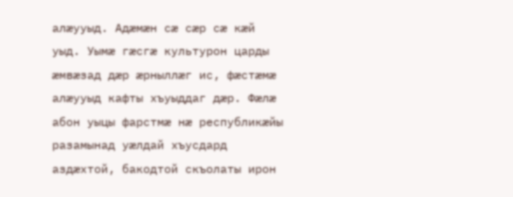алæууыд. Адæмæн сæ сæр сæ кæй уыд. Уымæ гæсгæ культурон царды æмвæзад дæр æрныллæг ис, фæстæмæ алæууыд кафты хъуыддаг дæр. Фæлæ абон уыцы фарстмæ нæ республикæйы разамынад уæлдай хъусдард аздæхтой, бакодтой скъолаты ирон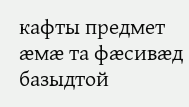кафты предмет æмæ та фæсивæд базыдтой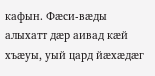кафын. Фæси-вæды алыхатт дæр аивад кæй хъæуы, уый цард йæхæдæг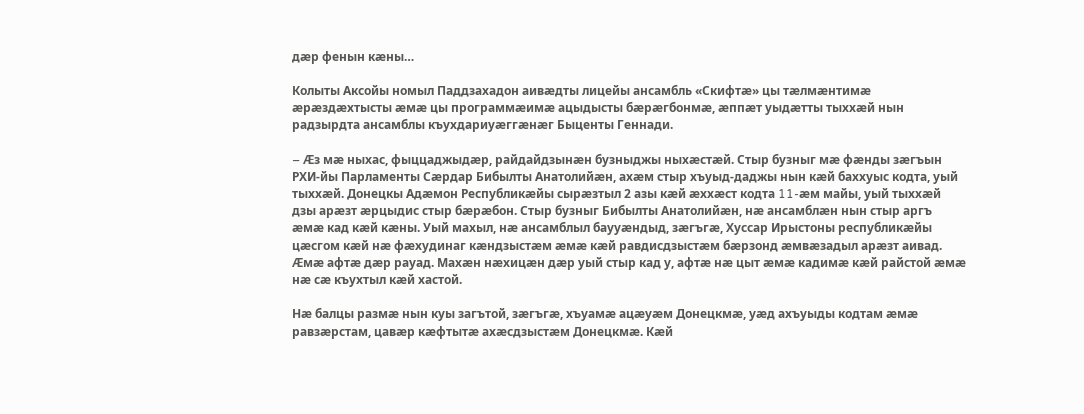дæр фенын кæны…

Колыты Аксойы номыл Паддзахадон аивæдты лицейы ансамбль «Скифтæ» цы тæлмæнтимæ æрæздæхтысты æмæ цы программæимæ ацыдысты бæрæгбонмæ, æппæт уыдæтты тыххæй нын радзырдта ансамблы къухдариуæггæнæг Быценты Геннади.

– Æз мæ ныхас, фыццаджыдæр, райдайдзынæн бузныджы ныхæстæй. Стыр бузныг мæ фæнды зæгъын РХИ-йы Парламенты Сæрдар Бибылты Анатолийæн, ахæм стыр хъуыд-даджы нын кæй баххуыс кодта, уый тыххæй. Донецкы Адæмон Республикæйы сырæзтыл 2 азы кæй æххæст кодта 11-æм майы, уый тыххæй дзы арæзт æрцыдис стыр бæрæбон. Стыр бузныг Бибылты Анатолийæн, нæ ансамблæн нын стыр аргъ æмæ кад кæй кæны. Уый махыл, нæ ансамблыл баууæндыд, зæгъгæ, Хуссар Ирыстоны республикæйы цæсгом кæй нæ фæхудинаг кæндзыстæм æмæ кæй равдисдзыстæм бæрзонд æмвæзадыл арæзт аивад. Æмæ афтæ дæр рауад. Махæн нæхицæн дæр уый стыр кад у, афтæ нæ цыт æмæ кадимæ кæй райстой æмæ нæ сæ къухтыл кæй хастой.

Нæ балцы размæ нын куы загътой, зæгъгæ, хъуамæ ацæуæм Донецкмæ, уæд ахъуыды кодтам æмæ равзæрстам, цавæр кæфтытæ ахæсдзыстæм Донецкмæ. Кæй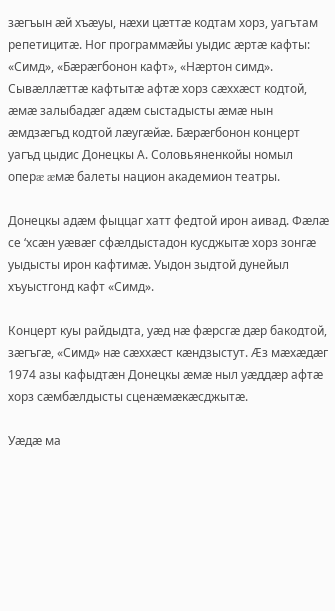зæгъын æй хъæуы, нæхи цæттæ кодтам хорз, уагътам репетицитæ. Ног программæйы уыдис æртæ кафты: «Симд», «Бæрæгбонон кафт», «Нæртон симд». Сывæллæттæ кафтытæ афтæ хорз сæххæст кодтой, æмæ залыбадæг адæм сыстадысты æмæ нын æмдзæгъд кодтой лæугæйæ. Бæрæгбонон концерт уагъд цыдис Донецкы А. Соловьяненкойы номыл оперæ æмæ балеты национ академион театры.

Донецкы адæм фыццаг хатт федтой ирон аивад. Фæлæ се ‘хсæн уæвæг сфæлдыстадон кусджытæ хорз зонгæ уыдысты ирон кафтимæ. Уыдон зыдтой дунейыл хъуыстгонд кафт «Симд».

Концерт куы райдыдта, уæд нæ фæрсгæ дæр бакодтой, зæгъгæ, «Симд» нæ сæххæст кæндзыстут. Æз мæхæдæг 1974 азы кафыдтæн Донецкы æмæ ныл уæддæр афтæ хорз сæмбæлдысты сценæмæкæсджытæ.

Уæдæ ма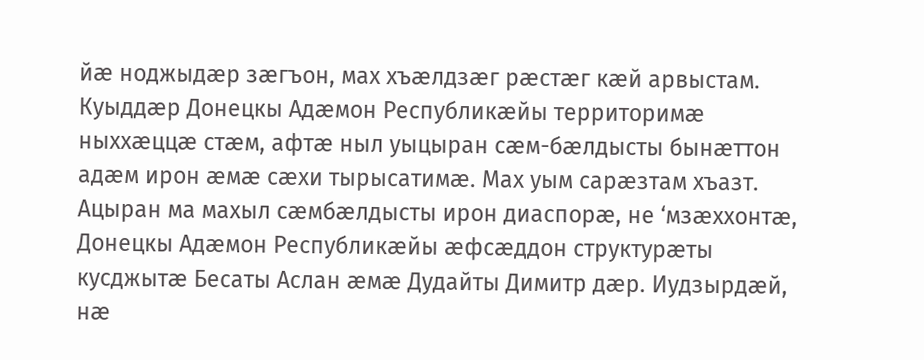йæ ноджыдæр зæгъон, мах хъæлдзæг рæстæг кæй арвыстам. Куыддæр Донецкы Адæмон Республикæйы территоримæ ныххæццæ стæм, афтæ ныл уыцыран сæм-бæлдысты бынæттон адæм ирон æмæ сæхи тырысатимæ. Мах уым сарæзтам хъазт. Ацыран ма махыл сæмбæлдысты ирон диаспорæ, не ‘мзæххонтæ, Донецкы Адæмон Республикæйы æфсæддон структурæты кусджытæ Бесаты Аслан æмæ Дудайты Димитр дæр. Иудзырдæй, нæ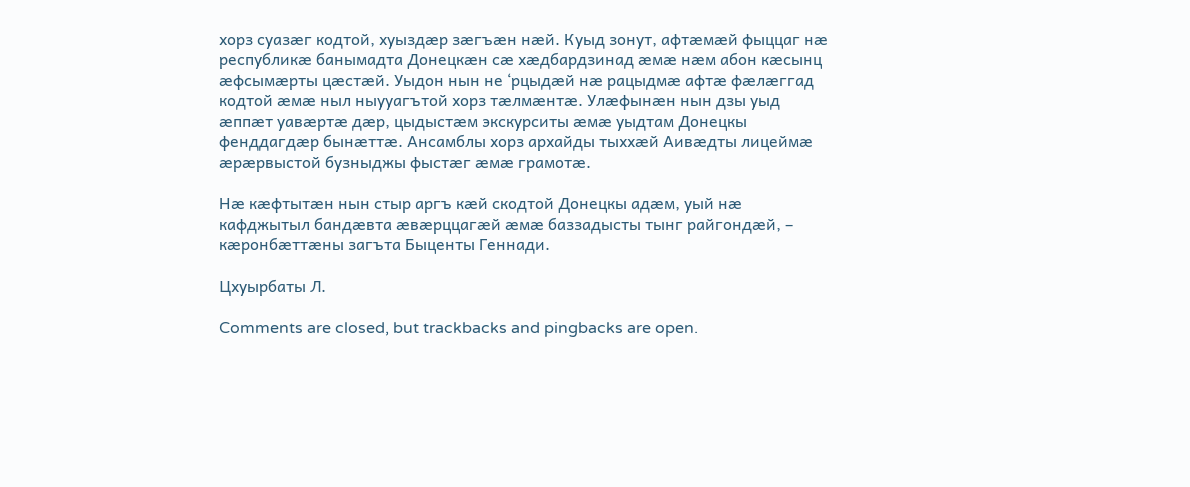хорз суазæг кодтой, хуыздæр зæгъæн нæй. Куыд зонут, афтæмæй фыццаг нæ республикæ банымадта Донецкæн сæ хæдбардзинад æмæ нæм абон кæсынц æфсымæрты цæстæй. Уыдон нын не ‘рцыдæй нæ рацыдмæ афтæ фæлæггад кодтой æмæ ныл ныууагътой хорз тæлмæнтæ. Улæфынæн нын дзы уыд æппæт уавæртæ дæр, цыдыстæм экскурситы æмæ уыдтам Донецкы фенддагдæр бынæттæ. Ансамблы хорз архайды тыххæй Аивæдты лицеймæ æрæрвыстой бузныджы фыстæг æмæ грамотæ.

Нæ кæфтытæн нын стыр аргъ кæй скодтой Донецкы адæм, уый нæ кафджытыл бандæвта æвæрццагæй æмæ баззадысты тынг райгондæй, – кæронбæттæны загъта Быценты Геннади.

Цхуырбаты Л.

Comments are closed, but trackbacks and pingbacks are open.